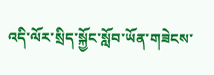འདི་ལོར་སྲིད་སྐྱོང་སློབ་ཡོན་གཟེངས་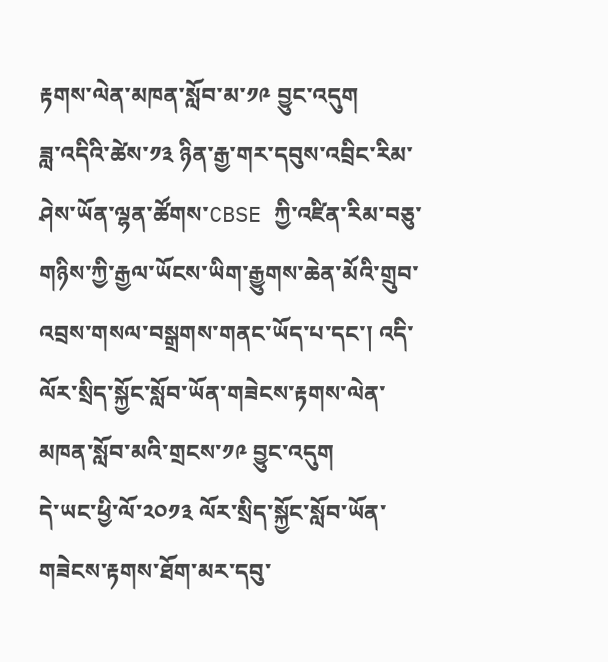རྟགས་ལེན་མཁན་སློབ་མ་༡༩ བྱུང་འདུག
ཟླ་འདིའི་ཚེས་༡༣ ཉིན་རྒྱ་གར་དབུས་འབྲིང་རིམ་ཤེས་ཡོན་ལྷན་ཚོགས་CBSE ཀྱི་འཛིན་རིམ་བཅུ་གཉིས་ཀྱི་རྒྱལ་ཡོངས་ཡིག་རྒྱུགས་ཆེན་མོའི་གྲུབ་འབྲས་གསལ་བསྒྲགས་གནང་ཡོད་པ་དང་། འདི་ལོར་སྲིད་སྐྱོང་སློབ་ཡོན་གཟེངས་རྟགས་ལེན་མཁན་སློབ་མའི་གྲངས་༡༩ བྱུང་འདུག
དེ་ཡང་ཕྱི་ལོ་༢༠༡༣ ལོར་སྲིད་སྐྱོང་སློབ་ཡོན་གཟེངས་རྟགས་ཐོག་མར་དབུ་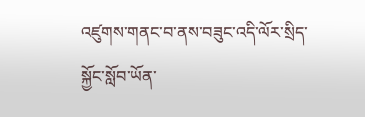འཛུགས་གནང་བ་ནས་བཟུང་འདི་ལོར་སྲིད་སྐྱོང་སློབ་ཡོན་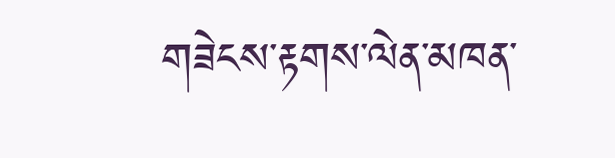གཟེངས་རྟགས་ལེན་མཁན་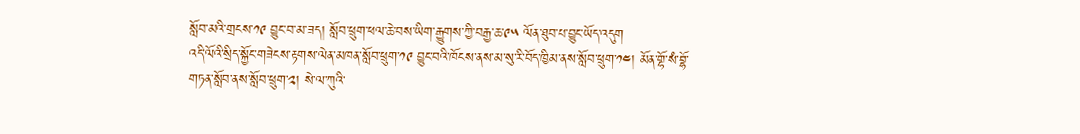སློབ་མའི་གྲངས་༡༩ བྱུང་བ་མ་ཟད། སློབ་ཕྲུག་ཕལ་ཆེ་བས་ཡིག་རྒྱུགས་ཀྱི་བརྒྱ་ཆ་༩༥ ལོན་ཐུབ་པ་བྱུང་ཡོད་འདུག
འདི་ལོའི་སྲིད་སྐྱོང་གཟེངས་རྟགས་ལེན་མཁན་སློབ་ཕྲུག་༡༩ བྱུང་བའི་ཁོངས་ནས་མ་སུ་རི་བོད་ཁྱིམ་ནས་སློབ་ཕྲུག་༡༤། མོན་གྷོ་སཾ་བྷོ་གཏན་སློབ་ནས་སློབ་ཕྲུག་༢། སེ་ལ་ཀུའི་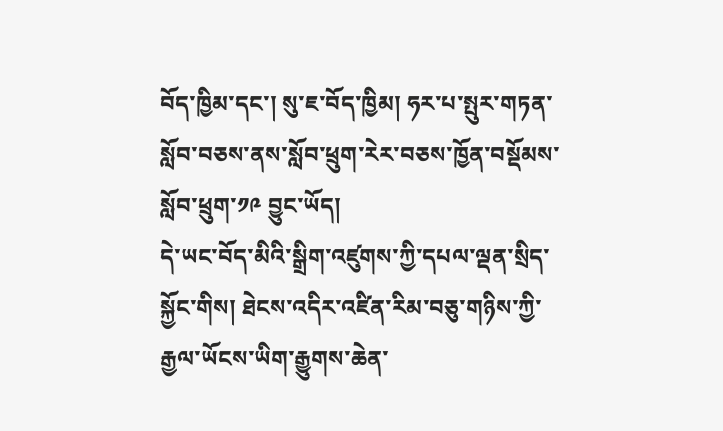བོད་ཁྱིམ་དང་། སུ་ཇ་བོད་ཁྱིམ། ཧར་པ་སྤུར་གཏན་སློབ་བཅས་ནས་སློབ་ཕྲུག་རེར་བཅས་ཁྱོན་བསྡོམས་སློབ་ཕྲུག་༡༩ བྱུང་ཡོད།
དེ་ཡང་བོད་མིའི་སྒྲིག་འཛུགས་ཀྱི་དཔལ་ལྡན་སྲིད་སྐྱོང་གིས། ཐེངས་འདིར་འཛིན་རིམ་བཅུ་གཉིས་ཀྱི་རྒྱལ་ཡོངས་ཡིག་རྒྱུགས་ཆེན་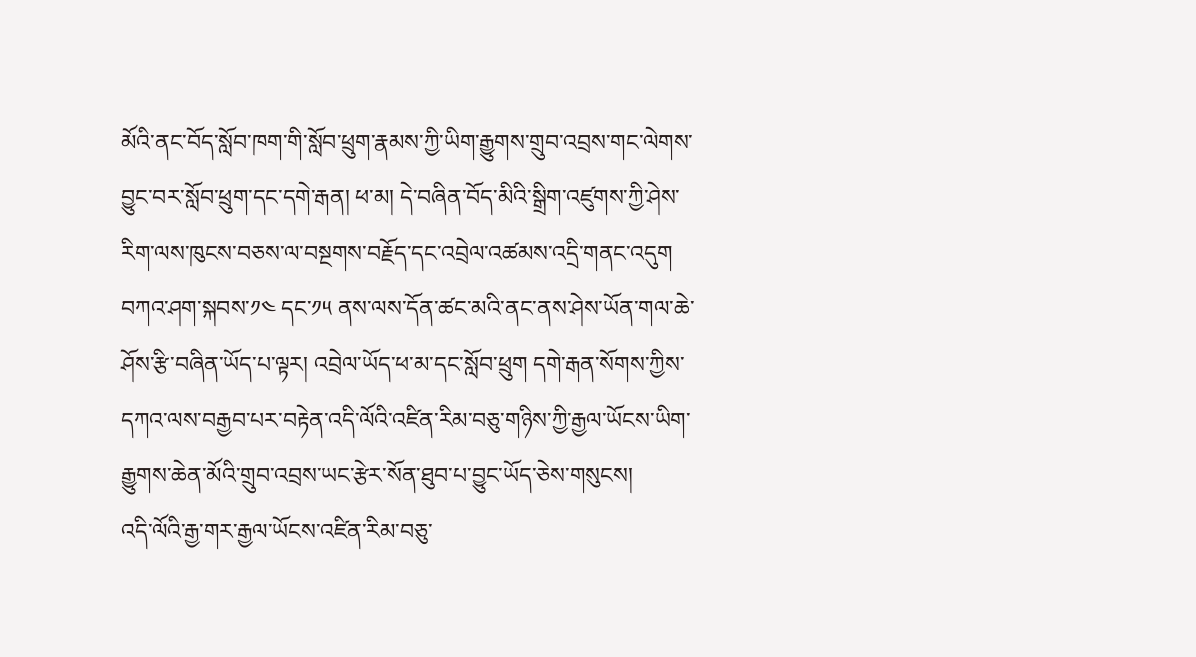མོའི་ནང་བོད་སློབ་ཁག་གི་སློབ་ཕྲུག་རྣམས་ཀྱི་ཡིག་རྒྱུགས་གྲུབ་འབྲས་གང་ལེགས་བྱུང་བར་སློབ་ཕྲུག་དང་དགེ་རྒན། ཕ་མ། དེ་བཞིན་བོད་མིའི་སྒྲིག་འཛུགས་ཀྱི་ཤེས་རིག་ལས་ཁུངས་བཅས་ལ་བསྔགས་བརྗོད་དང་འབྲེལ་འཚམས་འདྲི་གནང་འདུག
བཀའ་ཤག་སྐབས་༡༤ དང་༡༥ ནས་ལས་དོན་ཚང་མའི་ནང་ནས་ཤེས་ཡོན་གལ་ཆེ་ཤོས་རྩི་བཞིན་ཡོད་པ་ལྟར། འབྲེལ་ཡོད་ཕ་མ་དང་སློབ་ཕྲུག དགེ་རྒན་སོགས་ཀྱིས་དཀའ་ལས་བརྒྱབ་པར་བརྟེན་འདི་ལོའི་འཛིན་རིམ་བཅུ་གཉིས་ཀྱི་རྒྱལ་ཡོངས་ཡིག་རྒྱུགས་ཆེན་མོའི་གྲུབ་འབྲས་ཡང་རྩེར་སོན་ཐུབ་པ་བྱུང་ཡོད་ཅེས་གསུངས།
འདི་ལོའི་རྒྱ་གར་རྒྱལ་ཡོངས་འཛིན་རིམ་བཅུ་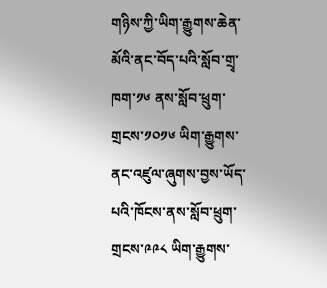གཉིས་ཀྱི་ཡིག་རྒྱུགས་ཆེན་མོའི་ནང་བོད་པའི་སློབ་གྲྭ་ཁག་༡༦ ནས་སློབ་ཕྲུག་གྲངས་༡༠༡༦ ཡིག་རྒྱུགས་ནང་འཛུལ་ཞུགས་བྱས་ཡོད་པའི་ཁོངས་ནས་སློབ་ཕྲུག་གྲངས་༩༩༨ ཡིག་རྒྱུགས་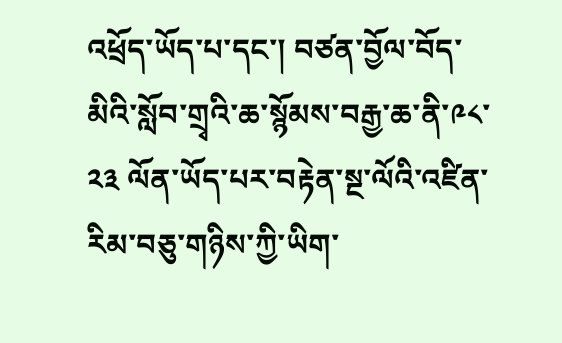འཕྲོད་ཡོད་པ་དང་། བཙན་བྱོལ་བོད་མིའི་སློབ་གྲྭའི་ཆ་སྙོམས་བརྒྱ་ཆ་ནི་༩༨་༢༣ ལོན་ཡོད་པར་བརྟེན་སྔ་ལོའི་འཛིན་རིམ་བཅུ་གཉིས་ཀྱི་ཡིག་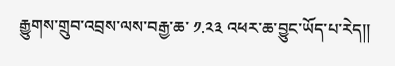རྒྱུགས་གྲུབ་འབྲས་ལས་བརྒྱ་ཆ་ ༡.༢༣ འཕར་ཆ་བྱུང་ཡོད་པ་རེད།།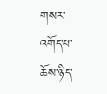གསར་འགོད་པ་ཆོས་ཉིད་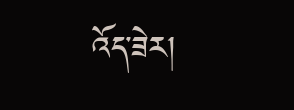འོད་ཟེར།